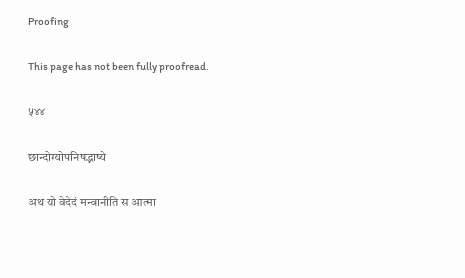Proofing

This page has not been fully proofread.

५४४

छान्दोग्योपनिषद्भाष्ये

अथ यो वेदेदं मन्वानीति स आत्मा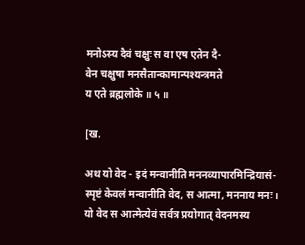मनोऽस्य दैवं चक्षुः स वा एष एतेन दै-
वेन चक्षुषा मनसैतान्कामान्पश्यन्त्रमते
य एते ब्रह्मलोके ॥ ५ ॥

[ख.

अथ यो वेद - इदं मन्वानीति मननव्यापारमिन्द्रियासं-
स्पृष्टं केवलं मन्वानीति वेद, स आत्मा, मननाय मनः ।
यो वेद स आत्मेत्येवं सर्वत्र प्रयोगात् वेदनमस्य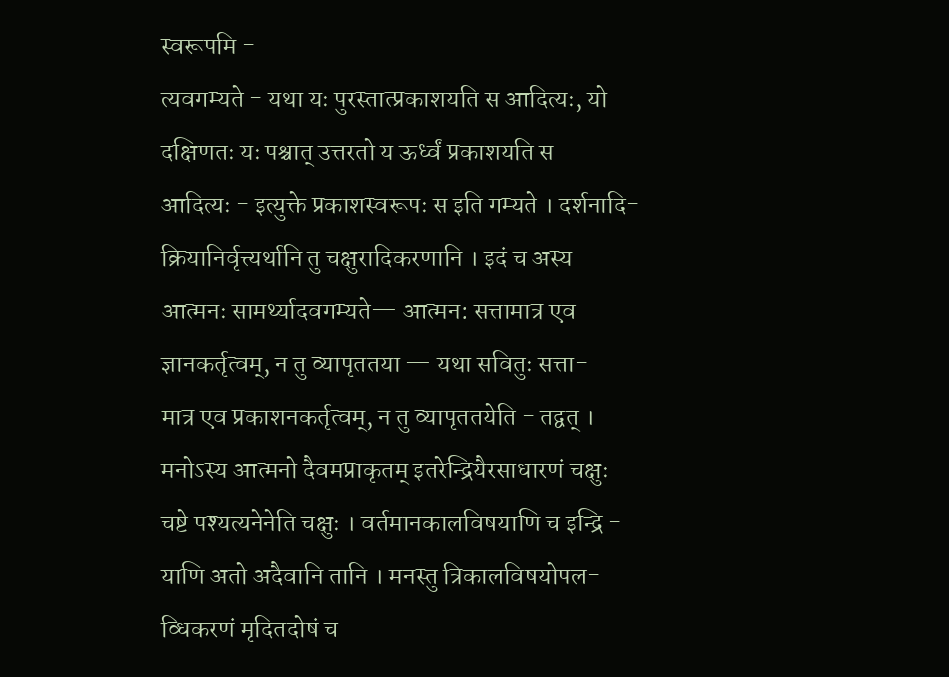स्वरूपमि -
त्यवगम्यते - यथा यः पुरस्तात्प्रकाशयति स आदित्यः, यो
दक्षिणतः यः पश्चात् उत्तरतो य ऊर्ध्वं प्रकाशयति स
आदित्यः - इत्युक्ते प्रकाशस्वरूपः स इति गम्यते । दर्शनादि-
क्रियानिर्वृत्त्यर्थानि तु चक्षुरादिकरणानि । इदं च अस्य
आत्मनः सामर्थ्यादवगम्यते— आत्मन: सत्तामात्र एव
ज्ञानकर्तृत्वम्, न तु व्यापृततया — यथा सवितुः सत्ता-
मात्र एव प्रकाशनकर्तृत्वम्, न तु व्यापृततयेति - तद्वत् ।
मनोऽस्य आत्मनो दैवमप्राकृतम् इतरेन्द्रियैरसाधारणं चक्षुः
चष्टे पश्यत्यनेनेति चक्षुः । वर्तमानकालविषयाणि च इन्द्रि -
याणि अतो अदैवानि तानि । मनस्तु त्रिकालविषयोपल-
व्धिकरणं मृदितदोषं च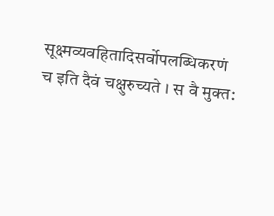सूक्ष्मव्यवहितादिसर्वोपलब्धिकरणं
च इति दैवं चक्षुरुच्यते । स वै मुक्त: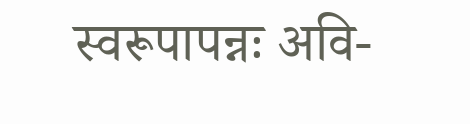स्वरूपापन्नः अवि-